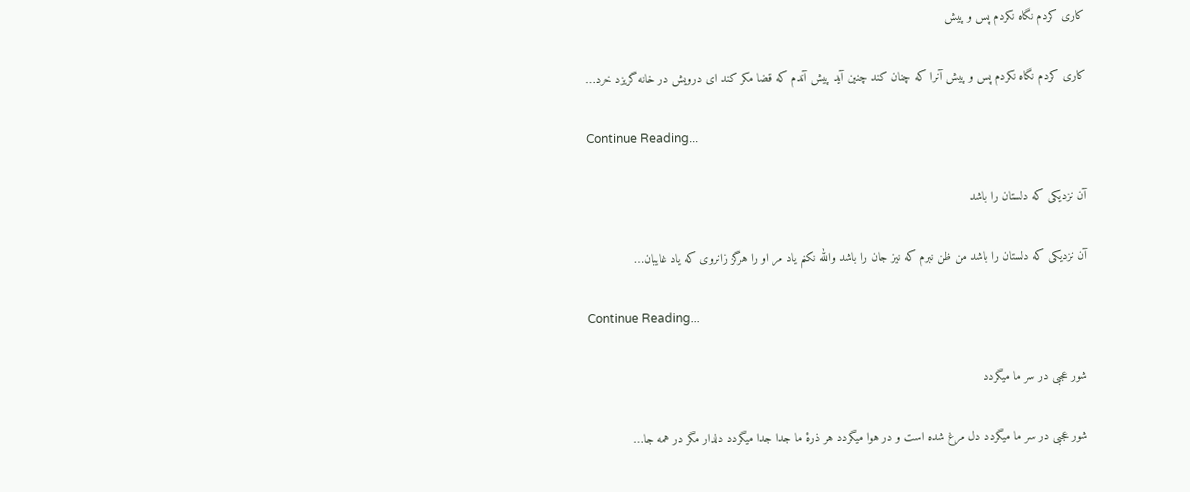کاری کردم نگاه نکردم پس و پیش

کاری کردم نگاه نکردم پس و پیش آنرا که چنان کند چنین آید پیش آندم که قضا مکر کند ای درویش در خانه گریزد خرد…

Continue Reading...

آن نزدیکی که دلستان را باشد

آن نزدیکی که دلستان را باشد من ظن نبرم که نیز جان را باشد والله نکنم یاد مر او را هرگز زانروی که یاد غایبان…

Continue Reading...

شور عجبی در سر ما میگردد

شور عجبی در سر ما میگردد دل مرغ شده است و در هوا میگردد هر ذرهٔ ما جدا جدا میگردد دلدار مگر در همه جا…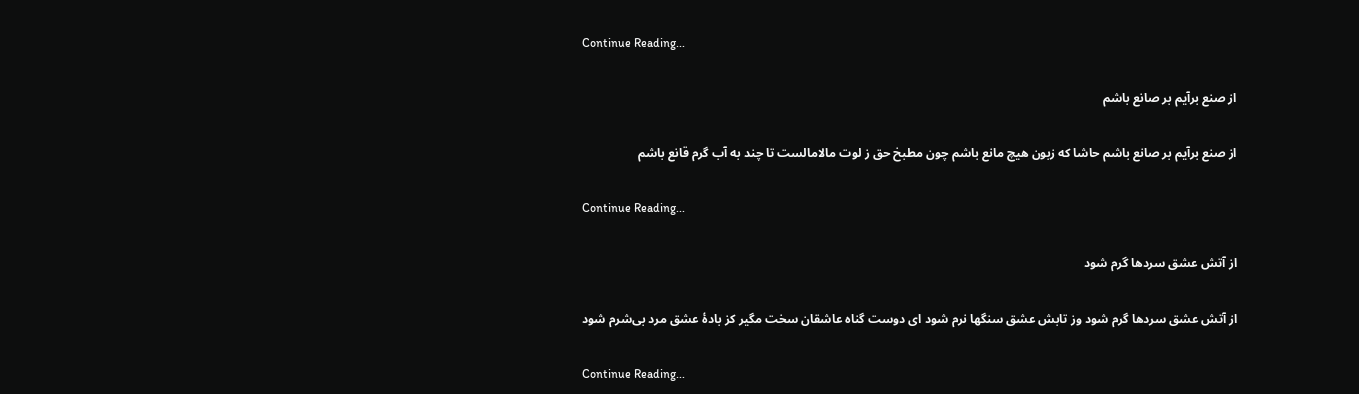Continue Reading...

از صنع برآیم بر صانع باشم

از صنع برآیم بر صانع باشم حاشا که زبون هیچ مانع باشم چون مطبخ حق ز لوت مالامالست تا چند به آب گرم قانع باشم

Continue Reading...

از آتش عشق سردها گرم شود

از آتش عشق سردها گرم شود وز تابش عشق سنگها نرم شود ای دوست گناه عاشقان سخت مگیر کز بادهٔ عشق مرد بی‌شرم شود

Continue Reading...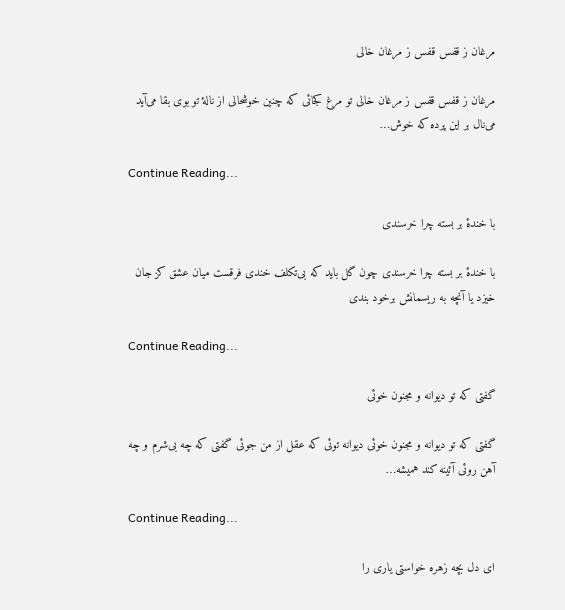مرغان ز قفس قفس ز مرغان خالی

مرغان ز قفس قفس ز مرغان خالی تو مرغ کجائی که چنین خوشحالی از نالهٔ تو بوی بقا می‌آید می‌نال بر این پرده که خوش…

Continue Reading...

با خندهٔ بر بسته چرا خرسندی

با خندهٔ بر بسته چرا خرسندی چون گل باید که بی‌تکلف خندی فرقست میان عشق کز جان خیزد یا آنچه به ریسمانش برخود بندی

Continue Reading...

گفتی که تو دیوانه و مجنون خوئی

گفتی که تو دیوانه و مجنون خوئی دیوانه توئی که عقل از من جوئی گفتی که چه بی‌شرم و چه آهن روئی آئینه کند همیشه…

Continue Reading...

ای دل بچه زهره خواستی یاری را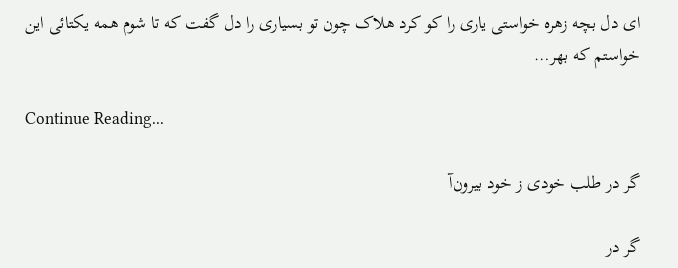ای دل بچه زهره خواستی یاری را کو کرد هلاک چون تو بسیاری را دل گفت که تا شوم همه یکتائی این خواستم که بهر…

Continue Reading...

گر در طلب خودی ز خود بیرون‌آ

گر در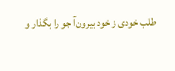طلب خودی ز خود بیرون‌آ جو را بگذار و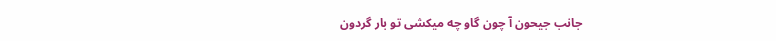جانب جیحون آ چون گاو چه میکشی تو بار گردون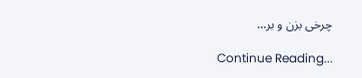چرخی بزن و بر…

Continue Reading...